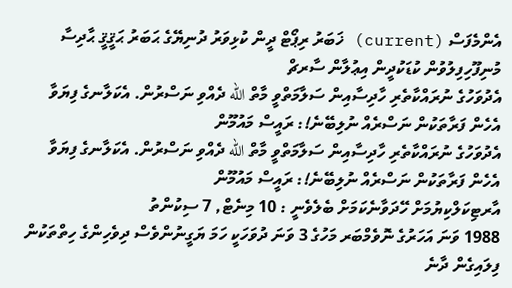އެންމެފަސް (current) ޚަބަރު ރިޕޯޓް ދީން ކުޅިވަރު ދުނިޔޭގެ ޙަބަރު ޙަޤީޤީ ޙާދިސާ މުނިފޫހިފިލުވުން ކުޑަކުދީން އިޢުލާން ސާރޗް
އެދުވަހުގެ ނުރައްކާތެރި ހާދިސާއިން ސަލާމަތްވީ މާތް الله ދެއްވި ނަސްރުން. އެކަލާނގެ ފިޔަވާ އެހެން ފަރާތަކުން ނަސްރެއް ނުލިބޭނެ!: ރައީސް މައުމޫން
އެދުވަހުގެ ނުރައްކާތެރި ހާދިސާއިން ސަލާމަތްވީ މާތް الله ދެއްވި ނަސްރުން. އެކަލާނގެ ފިޔަވާ އެހެން ފަރާތަކުން ނަސްރެއް ނުލިބޭނެ!: ރައީސް މައުމޫން
އާރޓިކަލްކިޔުމަށް ހޭދަވާނެކަމަށް ބެލެވެނީ : 10 މިނެޓް, 7 ސިކުންތު
1988 ވަނަ އަހަރުގެ ނޮވެމްބަރ މަހުގެ 3 ވަނަ ދުވަހަކީ ހަމަ ޔަގީނުންވެސް ދިވެހިންގެ ހިތްތަކުން ފިލައިގެން ދާނެ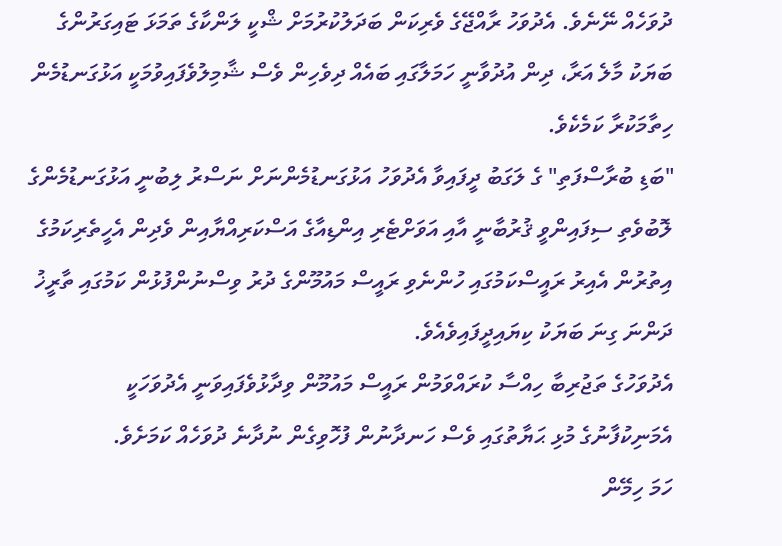ދުވަހެއް ނޭނެވެ. އެދުވަހު ރާއްޖޭގެ ވެރިކަން ބަދަލުކުރުމަށް ޝްކީ ލަންކާގެ ތަމަޅަ ޓައިގަރުންގެ ބަޔަކު މާލެ އަރާ، ދިން އުދުވާނީ ހަމަލާގައި ބައެއް ދިވެހިން ވެސް ޝާމިލުވެފައިވުމަކީ އަޅުގަނޑުމެން ހިތާމަކުރާ ކަމެކެވެ.
"ބަޑި ބުރާސްފަތި" ގެ ލަގަބު ދީފައިވާ އެދުވަހު އަޅުގަނޑުމެންނަށް ނަސްރު ލިބުނީ އަޅުގަނޑުމެންގެ ލޮބުވެތި ސިފައިންވީ ޤުރުބާނީ އާއި އަވަށްޓެރި އިންޑިއާގެ އަސްކަރިއްޔާއިން ވެދިން އެހީތެރިކަމުގެ އިތުރުން އެއިރު ރައީސްކަމުގައި ހުންނެވި ރައީސް މައުމޫންގެ ދުރު ވިސްނުންފުޅުން ކަމުގައި ތާރީޚު ދަންނަ ގިނަ ބަޔަކު ކިޔައިދީފައިވެއެވެ.
އެދުވަހުގެ ތަޖުރިބާ ހިއްސާ ކުރައްވަމުން ރައީސް މައުމޫން ވިދާޅުވެފައިވަނީ އެދުވަހަކީ އެމަނިކުފާނުގެ މުޅި ޙަޔާތުގައި ވެސް ހަނދާނުން ފުހޮވިގެން ނުދާނެ ދުވަހެއް ކަމަށެވެ.
ހަމަ ހިމޭން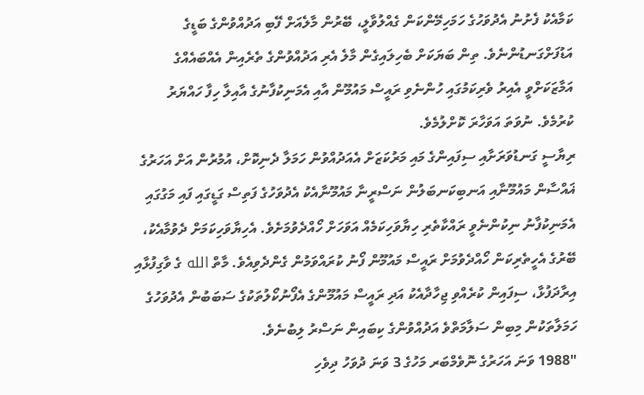ކަމާއެކު ފެށުނު އެދުވަހުގެ ހަމަހިމޭންކަން ގެއްލުވާލީ، ބޭރުން މާލެއަށް ފޭބި އަދުއްވުންގެ ބަޑީގެ އަޑުފަށްގަނޑުންނެވެ. ތިން ބަޔަކަށް ބެހިލައިގެން މާލެ އެރި އަދުއްވުންގެ ތެރެއިން އެއްބައެއްގެ އަމާޒަކަށްވީ އެއިރު ވެރިކަމުގައި ހުންނެވި ރައީސް މައުމޫން އާއި އެމަނިކުފާނުގެ އާއިލާ ހިފާ ހައްޔަރު ކުރުމެވެ. ނުވަތަ އަވަހާރަ ކޮށްލުމެވެ.
ރިޔާސީ ގަނޑުވަރަށާއި ސިފައިންގެ މައި މަރުކަޒަށް އެއަދުއްވުން ހަމަލާ ދެނިކޮށް، އުމުރުން އަށް އަހަރުގެ ޣައްސާން މައުމޫނާއި އަނބިކަނބަލުން ނަސްރީނާ މައުމޫނާއެކު އެދުވަހުގެ ފަތިސް ގަޑީގައި ފައި މަގުގައި އެމަނިކުފާނު ނިކުންނެވީ ރައްކާތެރި ހިޔާވަހިކަމެއް އަވަހަށް ހޯއްދެވުމަށެވެ. އެހިޔާވަހިކަމަށް ދެވުމާއެކު، ބޭރުގެ އެހީތެރިކަން ހޯއްދެވުމަށް ރައީސް މައުމޫން ފޯނު ކުރައްވަމުން ގެންދެވިއެވެ. މާތް الله ގެ ވާގިފުޅާއި އިރާދަފުޅާ، ސިފައިން ކުރެއްވި ޖިހާދާއެކު އަދި ރައީސް މައުމޫންގެ އެފޯނުކޯލުތަކުގެ ސަބަބުން އެދުވަހުގެ ހަމަލާތަކުން މިބިން ސަލާމަތްވެ އަދުއްވުންގެ ކިބައިން ނަސްރު ލިބުނެވެ.
"1988 ވަނަ އަހަރުގެ ނޮވެމްބަރ މަހުގެ 3 ވަނަ ދުވަހު ދިވެހި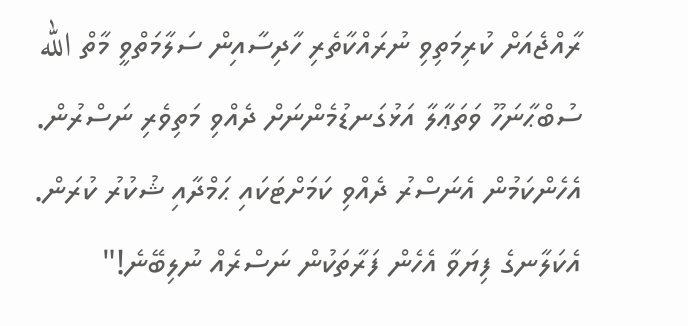ރާއްޖެއަށް ކުރިމަތިވި ނުރައްކާތެރި ހާދިސާއިން ސަލާމަތްވީ މާތް الله ސުބްޙާނަހޫ ވަތަޢާލާ އަޅުގަނޑުމެންނަށް ދެއްވި މަތިވެރި ނަސްރުން. އެހެންކަމުން އެނަސްރު ދެއްވި ކަމަށްޓަކައި ޙަމްދާއި ޝުކުރު ކުރަން. އެކަލާނގެ ފިޔަވާ އެހެން ފަރާތަކުން ނަސްރެއް ނުލިބޭނެ!"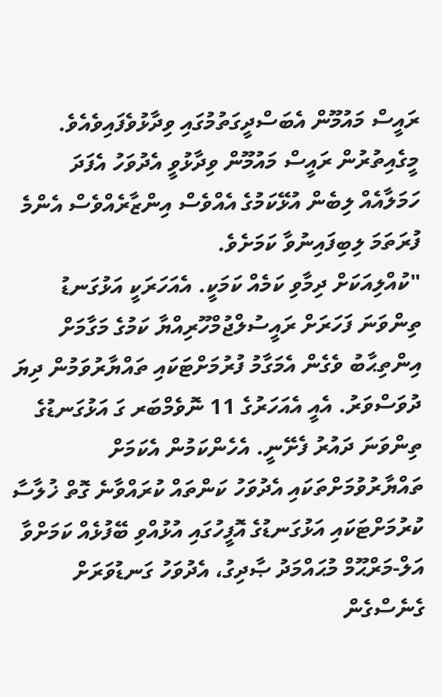ރައީސް މައުމޫން އެބަސްދީގަތުމުގައި ވިދާޅުވެފައިވެއެވެ.
މީގެއިތުރުން ރައީސް މައުމޫން ވިދާޅުވީ އެދުވަހު އެފަދަ ހަމަލާއެއް ލިބެން އުޅޭކަމުގެ އެއްވެސް އިންޒާރެއްވެސް އެންމެ ފުރަތަމަ ލިބިފައިނުވާ ކަމަށެވެ.
"ކުއްލިއަކަށް ދިމާވި ކަމެއް ކަމަކީ. އެއަހަރަކީ އަޅުގަނޑު ތިންވަނަ ފަހަރަށް ރައީސުލްޖުމްހޫރިއްޔާ ކަމުގެ މަގާމަށް އިންތިޙާބު ވެގެން އެމަގާމު ފުރުމަށްޓަކައި ތައްޔާރުވަމުން ދިޔަ ދުވަސްވަރު. އެއީ އެއަހަރުގެ 11 ނޮވެމްބަރ ގަ އަޅުގަނޑުގެ ތިންވަނަ ދައުރު ފެށޭނީ. އެހެންކަމުން އެކަމަށް ތައްޔާރުވުމަށްތަކައި އެދުވަހު ކަންތައް ކުރައްވާނެ ގޮތް ޚުލާސާ ކުރުމަށްޓަކައި އަޅުގަނޑުގެ އޮފީހުގައި އުޅުއްވި ބޭފުޅެއް ކަމަށްވާ އަލް-މަރްޙޫމް މުޙައްމަދު ޞާދިގު، އެދުވަހު ގަނޑުވަރަށް ގެނެސްގެން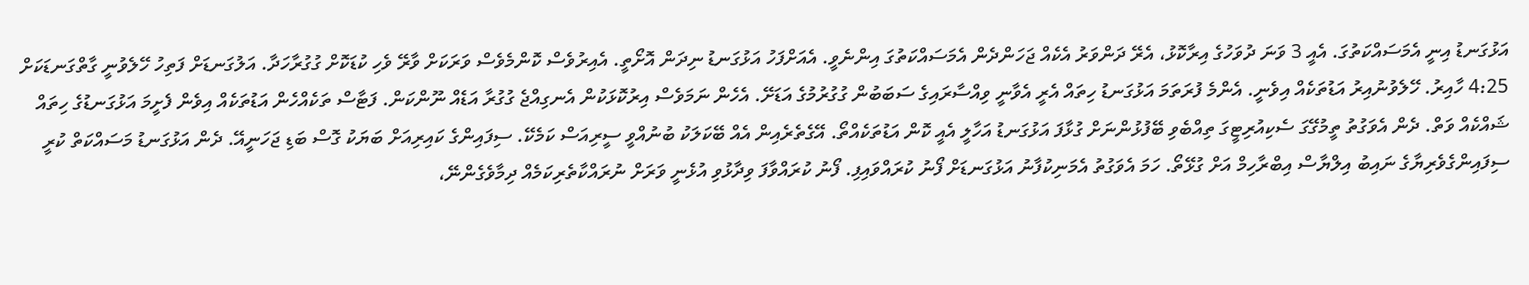އަޅުގަނޑު އިނީ އެމަސައްކަތުގަ. އެއީ 3 ވަނަ ދުވަހުގެ އިރާކޮޅު، އެރޭ ދަންވަރު އެކެއް ޖަހަންދެން އެމަސައްކަތުގަ އިންނެވީ. އެއަށްފަހު އަޅުގަނޑު ނިދަން އޮށޯތީ. އެއިރުވެސް ކޮންމެވެސް ވަރަކަށް ވާރޭ ވެހި ކުޑަކޮށް ގުގުރާހަދާ. އަލުގަނޑަށް ފަތިހު ހޭލެވުނީ ގާތްގަނޑަކަށް 4:25 ހާއިރު. ހޭލެވުނުއިރު އަޑުތަކެއް އިވެނީ. އެންމެ ފުރަތަމަ އަޅުގަނޑު ހިތައް އެރީ އެވާނީ ވިއްސާރައިގެ ސަބަބުން ގުގުރުމުގެ އަޑަށޭ. އެހެން ނަމަވެސް އިރުކޮޅަކުން އެނގިއްޖެ ގުގުރާ އަޑެއް ނޫންކަން. ފަޓާސް ތަކެއްހެން އަޑުތަކެއް އިވެން ފެށީމަ އަޅުގަނޑުގެ ހިތައް ޝައްކެއް ވަތް. ދެން އެވަގުތު ތީމުގޭގަ ސެކިއުރިޓީގަ ތިއްބެވި ބޭފުޅުންނަށް ގުޅާފަ އަޅުގަނޑު އަހާލީ އެއީ ކޮން އަޑުތަކެއްތޯ. އޭގެތެރެއިން އެއް ބޭކަލަކު ބުނުއްވީ ސީރިއަސް ކަމެކޭ. ސިފައިންގެ ކައިރިއަށް ބަޔަކު ގޮސް ބަޑި ޖަހަނީއޭ. ދެން އަޅުގަނޑު މަސައްކަތް ކުރީ ސިފައިންގެވެރިޔާގެ ނައިބު އިލްޔާސް އިބްރާހިމް އަށް ގުޅޭތޯ. ހަމަ އެވަގުތު އެމަނިކުފާނު އަޅުގަނޑަށް ފޯނު ކުރައްވައިފި. ފޯނު ކުރައްވާފަ ވިދާޅުވި އުޅެނީ ވަރަށް ނުރައްކާތެރިކަމެއް ދިމާވެގެންނޭ،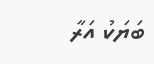ބަޔަކު އަރާ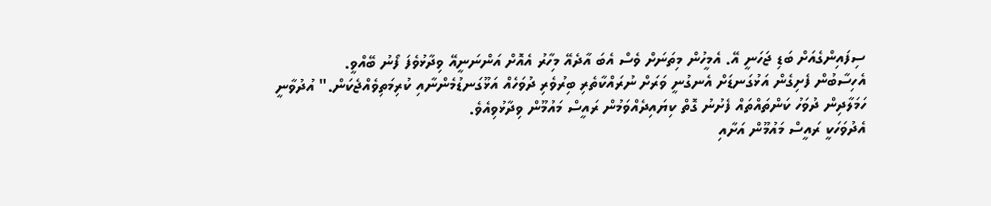ސިފައިންގެއަށް ބަޑި ޖަހަނީ އޭ. އެމީހުން މިތަނަށް ވެސް އެބަ އާދެއޭ މިހާރު އެއޮށް އަންނަނީއޭ ވިދާޅުވެފަ ފޯނު ބޭއްވީ.
އެހިސާބުން ފެށިގެން އަޅުގަނޑަށް އެނގުނީ ވަރަށް ނުރައްކާތެރި ބިރުވެރި ދުވަހެއް އަޅޫގަނޑުމެންނާއި ކުރިމަތިވެއްޖެކަން." އުދުވާނީ ހަމަލާދިން ދުވަހު ކަންތައްތައް ފެށުނު ގޮތް ކިޔައިދެއްވަމުން ރައީސް މައުމޫން ވިދާޅުވިއެވެ.
އެދުވަހަކީ ރައީސް މައުމޫން އަށާއި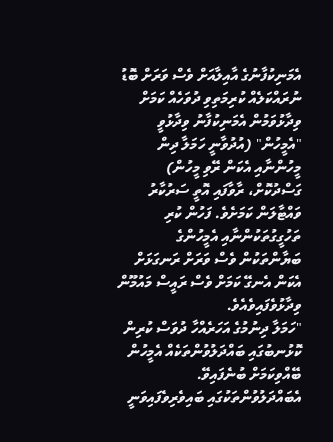އެމަނިކުފާނުގެ އާއިލާއަށް ވެސް ވަރަށް ބޮޑު ނުރައްކަލެއް ކުރިމަތިވި ދުވަހެއް ކަމަށް ވިދާޅުވަމުން އެމަނިކުފާނު ވިދާޅުވީ "އެމީހުން" (އުދުވާނީ ހަމަލާ ދިން މީހުންނާއި އެކަން ރޭވި މީހުން) ގަސްދުކޮށް، ރާވާފައި އޮތީ ސަރުކާރު ވައްޓާލަން ކަމަށެވެ. ފަހުން ކުރި ތަހުގީގުތަކުންނާއި އެމީހުންގެ ބަޔާންތަކުން ވެސް ވަރަށް ރަނގަޅަށް އެކަން އެނގޭ ކަމަށް ވެސް ރައީސް މައުމޫން ވިދާޅުވެފައިވެއެވެ.
"ހަމަލާ ދިނުމުގެ އަހަރެއްހާ ދުވަސް ކުރިން ކޮޅުނބުގައި ބައްދަލުވުންތަކެއް އެމީހުން ބޭއްވިކަމަށް ބުނެފައިވޭ. އެބައްދަލުވުންތަކުގައި ބައިވެރިވެފައިވަނީ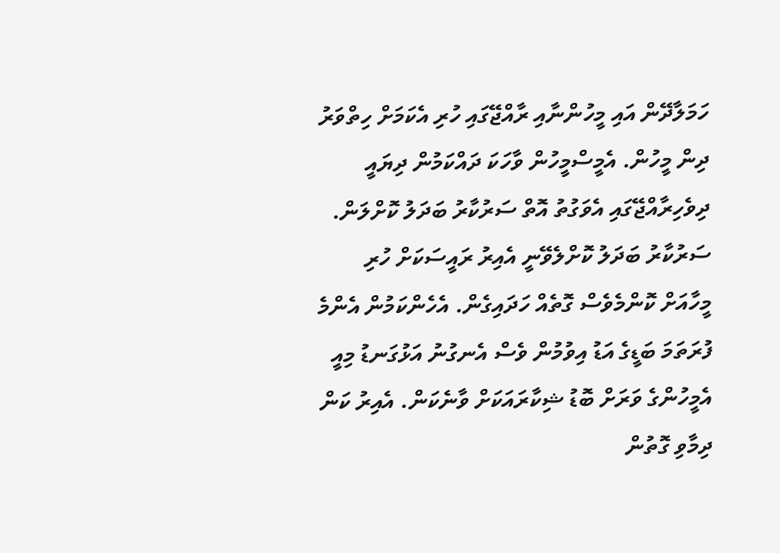ހަމަލާދޭން އައި މީހުންނާއި ރާއްޖޭގައި ހުރި އެކަމަށް ހިތްވަރު ދިން މީހުން. އެމީސްމީހުން ވާހަކަ ދައްކަމުން ދިޔައީ ދިވެހިރާއްޖޭގައި އެވަގުތު އޮތް ސަރުކާރު ބަދަލު ކޮށްލަން. ސަރުކާރު ބަދަލު ކޮށްލެވޭނީ އެއިރު ރައީސަކަށް ހުރި މީހާއަށް ކޮންމެވެސް ގޮތެއް ހަދައިގެން. އެހެންކަމުން އެންމެ ފުރަތަމަ ބަޑީގެ އަޑު އިވުމުން ވެސް އެނގުނު އަޅުގަނޑު މިއީ އެމީހުންގެ ވަރަށް ބޮޑު ޝިކާރައަކަށް ވާނެކަން. އެއިރު ކަން ދިމާވި ގޮތުން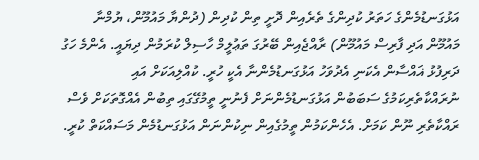އަޅުގަނޑުމެންގެ ހަތަރު ކުދިންގެ ތެރެއިން ދޮށީ ތިން ކުދިން (ދުންޔާ މައުމޫން، ޔުމްނާ މައުމޫން އަދި ފާރިސް މައުމޫން) ރާއްޖެއިން ބޭރުގަ ތަޢުލީމް ހާސިލް ކުރަމުން ދިޔައީ. އެންމެ ހަގު ދަރިފުޅު ޣައްސާން އެކަނި އެދުވަހު އަޅުގަނޑުމެންނާ އެކީ ހުރީ. ކުއްލިއަކަށް އައި ނުރައްކާތެރިކަމުގެ ސަބަބުން އަޅުގަނޑުމެންނަށް ފެނުނީ ތީމުގޭގައި ތިބުން އެއްގޮތަކަށް ވެސް ރައްކާތެރި ނޫން ކަމަށް. އެހެންކަމުން ތީމުގެއިން ނިކުންނަން އަޅުގަނޑުމެން މަސައްކަތް ކުރީ.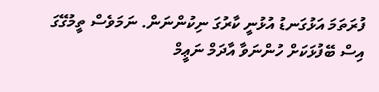ފުރަތަމަ އަޅުގަނޑު އުޅުނީ ކާރުގަ ނިކުންނަން. ނަމަވެސް ތީމުގޭގަ އިސް ބޭފުޅަކަށް ހުންނަވާ އާދަމް ނަޢީމް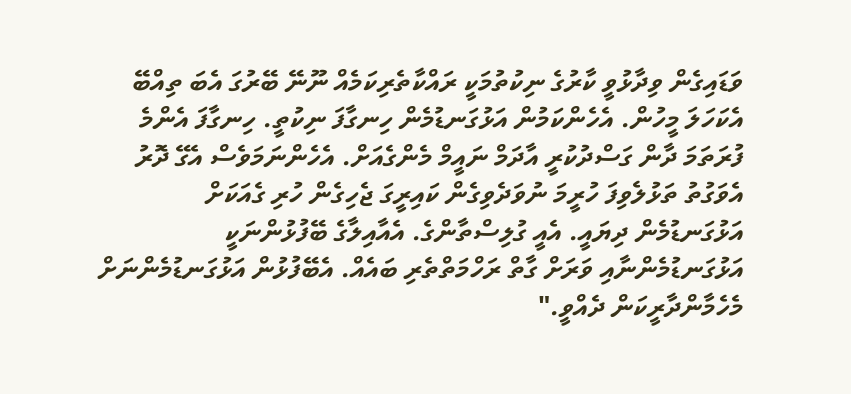ވަޑައިގެން ވިދާޅުވީ ކާރުގެ ނިކުތުމަކީ ރައްކާތެރިކަމެއް ނޫނޭ ބޭރުގަ އެބަ ތިއްބޭ އެކަހަލަ މީހުން. އެހެންކަމުން އަޅުގަނޑުމެން ހިނގާފަ ނިކުތީ. ހިނގާފަ އެންމެ ފުރަތަމަ ދާން ގަސްދުކުރީ އާދަމް ނައީމް މެންގެއަށް. އެހެންނަމަވެސް އެގޭ ދޮރު އެވަގުތު ތަޅުލެވިފަ ހުރީމަ ނުވަދެވިގެން ކައިރީގަ ޖެހިގެން ހުރި ގެއަކަށް އަޅުގަނޑުމެން ދިޔައީ. އެއީ ގުލިސްތާންގެ. އެއާއިލާގެ ބޭފުޅުންނަކީ އަޅުގަނޑުމެންނާއި ވަރަށް ގާތް ރަހްމަތްތެރި ބައެއް. އެބޭފުޅުން އަޅުގަނޑުމެންނަށް މެހެމާންދާރީކަން ދެއްވީ."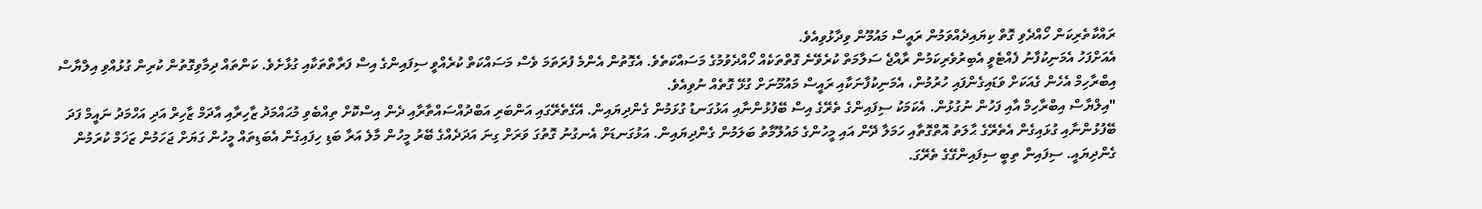ރައްކާތެރިކަން ހޯއްދެވި ގޮތް ކިޔައިދެއްވަމުން ރައީސް މައުމޫން ވިދާޅުވިއެވެ.
އެއަށްފަހު އެމަނިކުފާނު ފެއްޓެވީ އެބިރުވެރިކަމުން ރާއްޖެ ސަލާމަތް ކުރެވޭނެ ގޮތްތަކެއް ހޯއްދެވުމުގެ މަސައްކަތެވެ. އެގޮތުން އެންމެ ފުރަތަމަ ވެސް މަސައްކަތް ކުރެއްވީ ސިފައިންގެ އިސް ފަރާތްތަކާއި ގުޅާށެވެ. ކަންތައް ދިމާވިގޮތުން ކުރިން ގުޅުއްވި އިލްޔާސް އިބްރާހިމް އެހެން ގެއަކަށް ވަޑައިގެންފައި ހުރުމުން، އެމަނިކުފާނަކާއި ރައީސް މައުމޫނަށް ގުޅޭ ގޮތެއް ނުވިއެވެ.
"އިލްޔާސް އިބްރާހިމް އާއި ފަހުން ނުގުޅުން. އެކަމަކު ސިފައިންގެ ތެރޭގެ އިސް ބޭފުޅުންނާއި އަޅުގަނޑު ގުޅަމުން ގެންދިޔައިން. އޭގެތެރޭގައި އަންބަރި އަބްދުއްސައްތާރާއި ދެން އިސްކޮށް ތިއްބެވި މުޙައްމަދު ޒާހިރާއި އާދަމް ޒާހިރް އަދި އަހްމަދު ނައީމް ފަދަ ބޭފުޅުންނާއި ގުޅައިގެން އެތެރޭގެ ޙާލަތު އޮތްގޮތާއި ހަމަލާ ދޭން އައި މީހުންގެ މައުލޫމާތު ބަލަމުން ގެންދިޔައިން. އަޅުގަނޑަށް އެނގުނު ގޮތުގަ ވަރަށް ގިނަ އަދަދެއްގެ ބޭރު މީހުން މާލެ އަރާ ބަޑި ހިފައިގެން އެބަޑިތައް މީހުން ގަޔަށް ޖަހަމުން ޒަޚަމް ކުރަމުން ގެންދިޔައީ. ސިފައިން ތިބީ ސިފައިންގޭގެ ތެރޭގަ.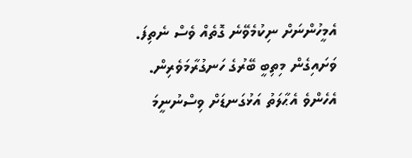އެމީހުންނަށް ނިކުމެވޭނެ ގޮތެއް ވެސް ނެތިފަ. ވަށައިގެން މިތިބީ ބޭރުގެ ހަނގުރާމަވެރިން. އެހެންވެ އެޙާލަތު އަޅުގަނޑަށް ވިސްނުނީމަ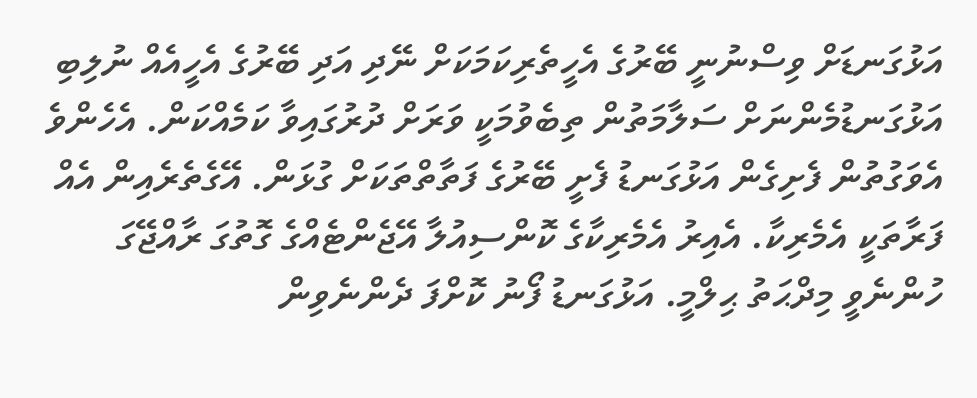އަޅުގަނޑަށް ވިސްނުނީ ބޭރުގެ އެހީތެރިކަމަކަށް ނޭދި އަދި ބޭރުގެ އެހީއެއް ނުލިބި އަޅުގަނޑުމެންނަށް ސަލާމަތުން ތިބެވުމަކީ ވަރަށް ދުރުގައިވާ ކަމެއްކަން. އެހެންވެ އެވަގުތުން ފެށިގެން އަޅުގަނޑު ފެށީ ބޭރުގެ ފަތާތްތަކަށް ގުޅަން. އޭގެތެރެއިން އެއް ފަރާތަކީ އެމެރިކާ. އެއިރު އެމެރިކާގެ ކޮންސިއުލާ އޭޖެންޓެއްގެ ގޮތުގަ ރާއްޖޭގަ ހުންނެވީ މިދްޙަތު ޙިލްމީ. އަޅުގަނޑު ފޯނު ކޮށްފަ ދެންނެވިން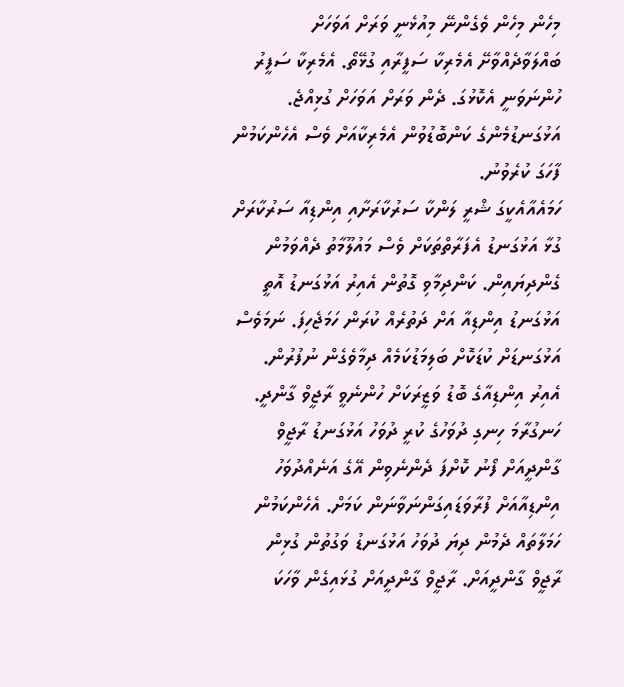މިހެން މިހެން ވެގެންނޭ މިއުޅެނީ ވަރަށް އަވަހަށް ބައްލަވާދެއްވާށޭ އެމެރިކާ ސަފީރާއި ގުޅޭތޯ. އެމެރިކާ ސަފީރު ހުންނަވަނީ އެކޮޅުގަ. ދެން ވަރަށް އަވަހަށް ގުޅިއްޖެ. އަޅުގަނޑުމެންގެ ކަންބޮޑުވުން އެމެރިކާއަށް ވެސް އެހެންކަމުން ފާހަގަ ކުރެވުނު.
ހަމައެއާއެކީގަ ޝްރީ ލަންކާ ސަރުކާރަށާއި އިންޑިއާ ސަރުކާރަށް ގުޅާ އަޅުގަނޑު އެފަރާތްތަކަށް ވެސް މައުލޫމާތު ދެއްވަމުން ގެންދިޔައިން. ކަންދިމާވި ގޮތުން އެއިރު އަޅުގަނޑު އޮތީ އަޅުގަނޑު އިންޑިއާ އަށް ދަތުރެއް ކުރަން ހަމަޖެހިފަ. ނަމަވެސް އަޅުގަނޑަށް ކުޑަކޮށް ބަލިމަޑުކަމެއް ދިމާވެގެން ނުފުރުން. އެއިރު އިންޑިއާގެ ބޮޑު ވަޒީރަކަށް ހުންނެވީ ރާޖީވް ގާންދީ. ހަނގުރާމަ ހިނގި ދުވަހުގެ ކުރީ ދުވަހު އަޅުގަނޑު ރާޖީވް ގާންދީއަށް ފޯނު ކޮށްފަ ދެންނެވިން އޭގެ އަނެއްދުވަހު އިންޑިއާއަށް ފުރާވަޑައިގަންނަވާނަން ކަމަށް. އެހެންކަމުން ހަމަލާތައް ދެމުން ދިޔަ ދުވަހު އަޅުގަނޑު ވަގުތުން ގުޅިން ރާޖީވް ގާންދީއަށް. ރާޖީވް ގާންދީއަށް ގުޅައިގެން ވާހަކަ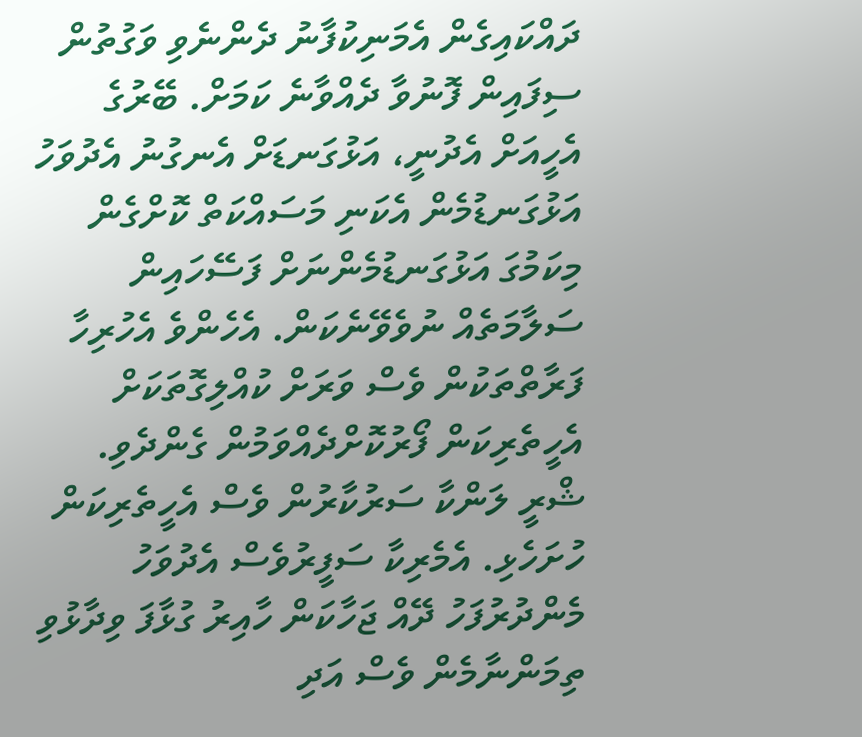ދައްކައިގެން އެމަނިކުފާނު ދެންނެވި ވަގުތުން ސިފައިން ފޮނުވާ ދެއްވާނެ ކަމަށް. ބޭރުގެ އެހީއަށް އެދުނީ، އަޅުގަނޑަށް އެނގުނު އެދުވަހު އަޅުގަނޑުމެން އެކަނި މަސައްކަތް ކޮށްގެން މިކަމުގަ އަޅުގަނޑުމެންނަށް ފަސޭހައިން ސަލާމަތެއް ނުވެވޭނެކަން. އެހެންވެ އެހުރިހާ ފަރާތްތަކުން ވެސް ވަރަށް ކުއްލިގޮތަކަށް އެހީތެރިކަން ފޯރުކޮށްދެއްވަމުން ގެންދެވި. ޝްރީ ލަންކާ ސަރުކާރުން ވެސް އެހީތެރިކަން ހުށަހެޅި. އެމެރިކާ ސަފީރުވެސް އެދުވަހު މެންދުރުފަހު ދޭއް ޖަހާކަން ހާއިރު ގުޅާފަ ވިދާޅުވި ތިމަންނާމެން ވެސް އަދި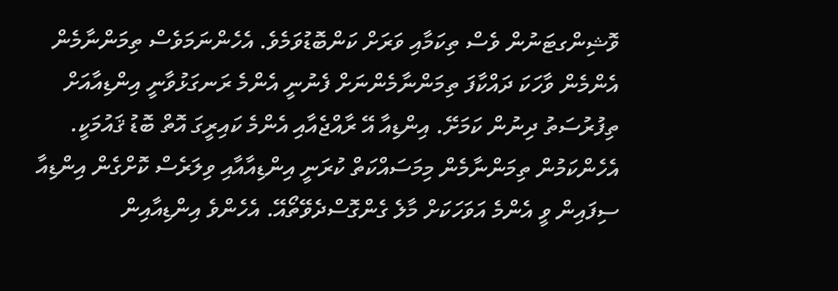ވޮޝިންގޓަނުން ވެސް ތިކަމާއި ވަރަށް ކަންބޮޑުވަމެވެ. އެހެންނަމަވެސް ތިމަންނާމެން އެންމެން ވާހަކަ ދައްކާފަ ތިމަންނާމެންނަށް ފެނުނީ އެންމެ ރަނގަޅުވާނީ އިންޑިއާއަށް ތިފުރުސަތު ދިނުން ކަމަށޭ. އިންޑިއާ އޭ ރާއްޖެއާއި އެންމެ ކައިރީގަ އޮތް ބޮޑު ޤައުމަކީ. އެހެންކަމުން ތިމަންނާމެން މިމަސައްކަތް ކުރަނީ އިންޑިއާއާއި ވިލަރެސް ކޮށްގެން އިންޑިއާ ސިފައިން ވީ އެންމެ އަވަހަކަށް މާލެ ގެންގޮސްދެވޭތޯއޭ. އެހެންވެ އިންޑިއާއިން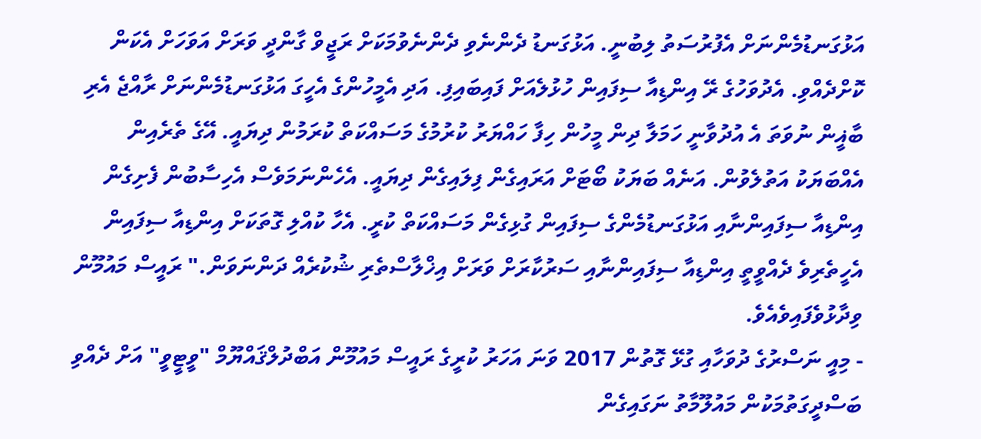އަޅުގަނޑުމެންނަށް އެފުރުސަތު ލިބުނީ. އަޅުގަނޑު ދެންނެވި ދެންނެވުމަކަށް ރަޖީވް ގާންދީ ވަރަށް އަވަހަށް އެކަން ކޮށްދެއްވި. އެދުވަހުގެ ރޭ އިންޑިއާ ސިފައިން ހުޅުލެއަށް ފައިބައިފި. އަދި އެމީހުންގެ އެހީގަ އަޅުގަނޑުމެންނަށް ރާއްޖެ އެރި ބާޣީން ނުވަތަ އެ އުދުވާނީ ހަމަލާ ދިން މީހުން ހިފާ ހައްޔަރު ކުރުމުގެ މަސައްކަތް ކުރަމުން ދިޔައީ. އޭގެ ތެރެއިން އެއްބަޔަކު އަތުލެވުން. އަނެއް ބަޔަކު ބޯޓަށް އަރައިގެން ފިލައިގެން ދިޔައީ. އެހެންނަމަވެސް އެހިސާބުން ފެށިގެން އިންޑިއާ ސިފައިންނާއި އަޅުގަނޑުމެންގެ ސިފައިން ގުޅިގެން މަސައްކަތް ކުރީ. އެހާ ކުއްލި ގޮތަކަށް އިންޑިއާ ސިފައިން އެހީތެރިވެ ދެއްވީތީ އިންޑިއާ ސިފައިންނާއި ސަރުކާރަށް ވަރަށް އިޚްލާސްތެރި ޝުކުރެއް ދަންނަވަން." ރައީސް މައުމޫން ވިދާޅުވެފައިވެއެވެ.
- މިއީ ނަސްރުގެ ދުވަހާއި ގުޅޭ ގޮތުން 2017 ވަނަ އަހަރު ކުރީގެ ރައީސް މައުމޫން އަބްދުލްޤައްޔޫމް "ވީޓީވީ" އަށް ދެއްވި ބަސްދީގަތުމަކުން މައުލޫމާތު ނަގައިގެން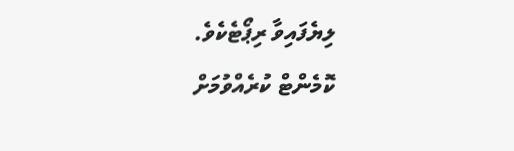ލިޔެފައިވާ ރިޕޯޓެކެވެ.
ކޮމެންޓް ކުރެއްވުމަށް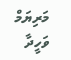މަރިޔަމް ވަހީދާ